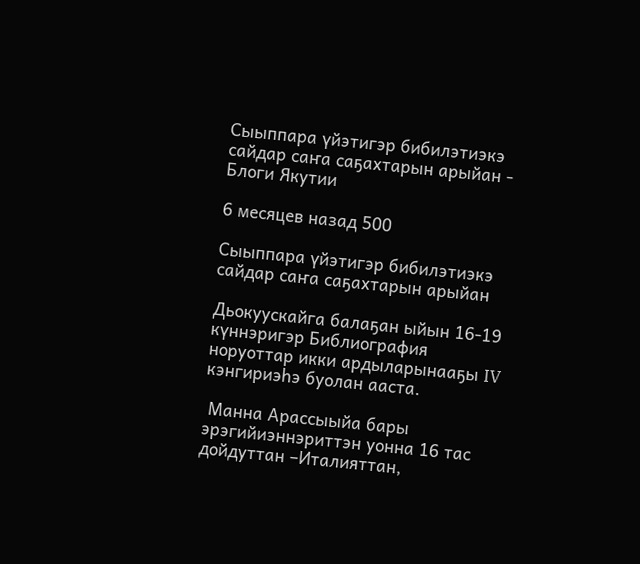Сыыппара үйэтигэр бибилэтиэкэ сайдар саҥа саҕахтарын арыйан - Блоги Якутии

6 месяцев назад 500

Сыыппара үйэтигэр бибилэтиэкэ сайдар саҥа саҕахтарын арыйан

Дьокуускайга балаҕан ыйын 16-19 күннэригэр Библиография норуоттар икки ардыларынааҕы IV кэнгириэһэ буолан ааста.

 Манна Арассыыйа бары эрэгийиэннэриттэн уонна 16 тас дойдуттан –Италияттан,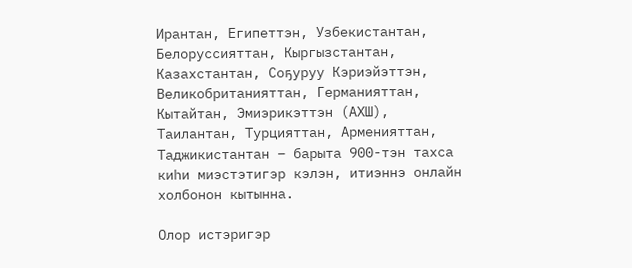Ирантан, Египеттэн, Узбекистантан, Белоруссияттан, Кыргызстантан, Казахстантан, Соҕуруу Кэриэйэттэн, Великобританияттан, Германияттан, Кытайтан, Эмиэрикэттэн (АХШ), Таилантан, Турцияттан, Арменияттан, Таджикистантан – барыта 900-тэн тахса киһи миэстэтигэр кэлэн, итиэннэ онлайн холбонон кытынна.

Олор истэригэр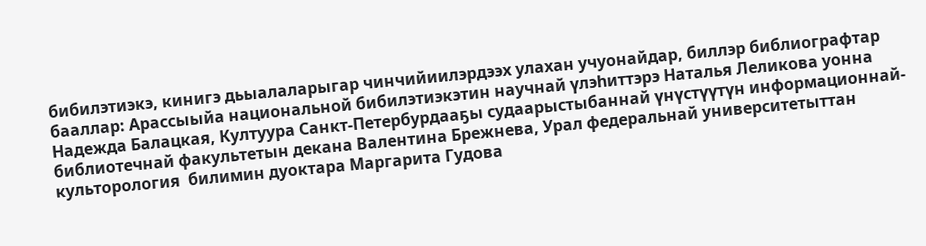бибилэтиэкэ, кинигэ дьыалаларыгар чинчийиилэрдээх улахан учуонайдар, биллэр библиографтар бааллар: Арассыыйа национальной бибилэтиэкэтин научнай үлэһиттэрэ Наталья Леликова уонна Надежда Балацкая, Култуура Санкт-Петербурдааҕы судаарыстыбаннай үнүстүүтүн информационнай-библиотечнай факультетын декана Валентина Брежнева, Урал федеральнай университетыттан культорология  билимин дуоктара Маргарита Гудова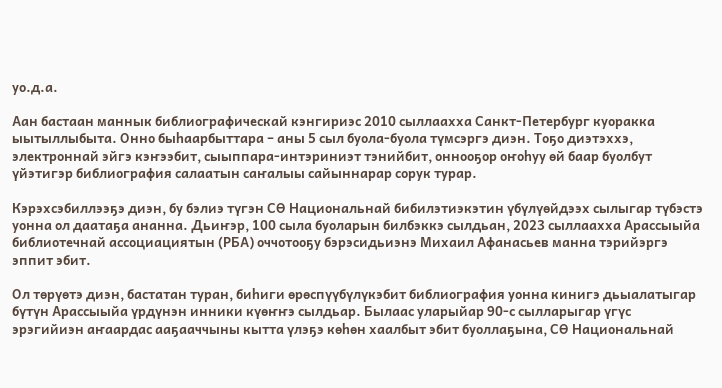уо.д.а.

Аан бастаан маннык библиографическай кэнгириэс 2010 сыллаахха Санкт-Петербург куоракка ыытыллыбыта. Онно быһаарбыттара – аны 5 сыл буола-буола түмсэргэ диэн. Тоҕо диэтэххэ, электроннай эйгэ кэҥээбит, сыыппара-интэриниэт тэнийбит, оннооҕор оҥоһуу өй баар буолбут үйэтигэр библиография салаатын саҥалыы сайыннарар сорук турар.

Кэрэхсэбиллээҕэ диэн, бу бэлиэ түгэн СӨ Национальнай бибилэтиэкэтин үбүлүөйдээх сылыгар түбэстэ уонна ол даатаҕа ананна. Дьиҥэр, 100 сыла буоларын билбэккэ сылдьан, 2023 сыллаахха Арассыыйа библиотечнай ассоциациятын (РБА) оччотооҕу бэрэсидьиэнэ Михаил Афанасьев манна тэрийэргэ эппит эбит.

Ол төрүөтэ диэн, бастатан туран, биһиги өрөспүүбүлүкэбит библиография уонна кинигэ дьыалатыгар бүтүн Арассыыйа үрдүнэн инники күөҥҥэ сылдьар. Былаас уларыйар 90-с сылларыгар үгүс эрэгийиэн аҥаардас ааҕааччыны кытта үлэҕэ көһөн хаалбыт эбит буоллаҕына, СӨ Национальнай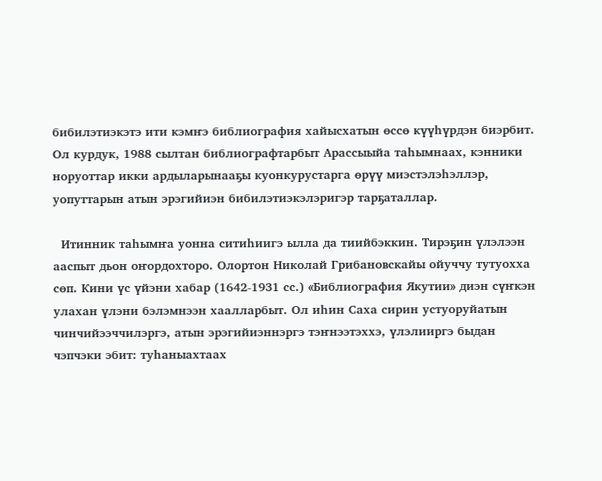бибилэтиэкэтэ ити кэмҥэ библиография хайысхатын өссө күүһүрдэн биэрбит. Ол курдук, 1988 сылтан библиографтарбыт Арассыыйа таһымнаах, кэнники норуоттар икки ардыларынааҕы куонкурустарга өрүү миэстэлэһэллэр, уопуттарын атын эрэгийиэн бибилэтиэкэлэригэр тарҕаталлар.

  Итинник таһымҥа уонна ситиһиигэ ылла да тиийбэккин. Тирэҕин үлэлээн ааспыт дьон оҥордохторо. Олортон Николай Грибановскайы ойуччу тутуохха сөп. Кини үс үйэни хабар (1642-1931 сс.) «Библиография Якутии» диэн сүҥкэн улахан үлэни бэлэмнээн хаалларбыт. Ол иһин Саха сирин устуоруйатын чинчийээччилэргэ, атын эрэгийиэннэргэ тэҥнээтэххэ, үлэлииргэ быдан чэпчэки эбит: туһаныахтаах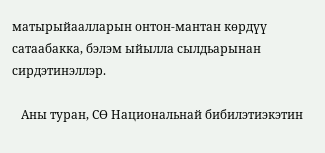матырыйаалларын онтон-мантан көрдүү сатаабакка, бэлэм ыйылла сылдьарынан сирдэтинэллэр.

   Аны туран, СӨ Национальнай бибилэтиэкэтин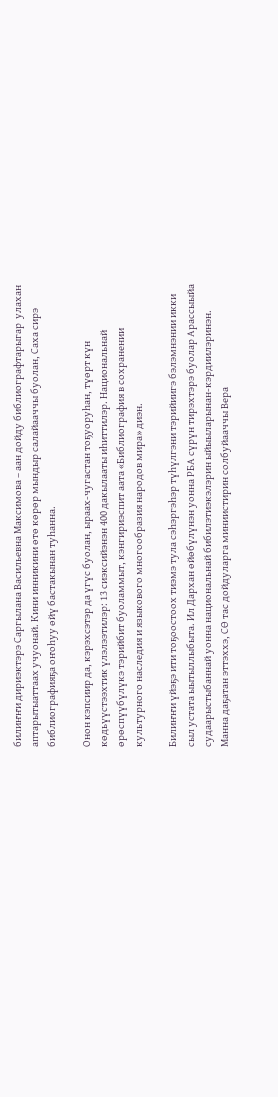билиҥҥи дириэктэрэ Саргылана Васильевна Максимова – аан дойду библиографтарыгар  улахан аптарытыаттаах учуонай. Кини инникини өтө көрөр мындыр салайааччы буолан, Саха сирэ библиографияҕа оҥоһуу өйү бастакынан туһанна.

Онон кэпсиир да, кэрэхсэтэр да үгүс буолан, ыраах-чугастан тоҕуоруһан, түөрт күн көдьүүстээхтик үлэлээтилэр: 13 сиэксийэнэн 400 дакылааты иһиттилэр. Национальнай өрөспүүбүлүкэ тэрийбит буоламмыт, кэнгириэспит аата «Библиография в сохранении культурного наследия и языкового многообразия народов мира» диэн.

Билиҥҥи үйэҕэ ити тоҕоостоох тиэмэ тула сэһэргэһэр түһүлгэни тэрийиигэ бэлэмнэнии икки сыл устата ыытыллыбыта. Ил Дархан өйөбүлүнэн уонна РБА сүрүн тирэхтэрэ буолар Арассыыйа судаарыстыбаннай уонна национальнай бибилэтиэкэлэрин ыйыыларынан-кэрдиилэринэн. Манна даҕатан эттэххэ, СӨ тас дойдуларга миниистирин солбуйааччы Вера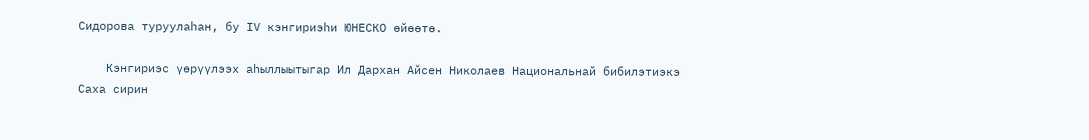Сидорова туруулаһан, бу IV кэнгириэһи ЮНЕСКО өйөөтө.

    Кэнгириэс үөрүүлээх аһыллыытыгар Ил Дархан Айсен Николаев Национальнай бибилэтиэкэ Саха сирин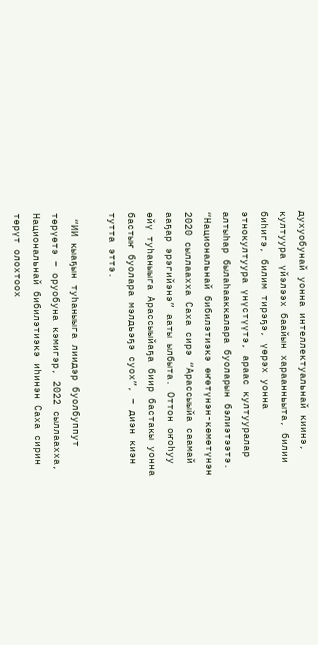духуобунай уонна интеллектуальнай киинэ, култуура үйэлээх баайын хараанньыта, билии биһигэ, билим тирэҕэ, үөрэх уонна этнокултуура үнүстүүтэ, араас култууралар алтыһар былаһааккалара буоларын бэлиэтээтэ. “Национальнай бибилэтиэкэ өҥөтүнэн-көмөтүнэн 2020 сыллаахха Саха сирэ “Арассыыйа саамай ааҕар эрэгийэнэ” ааты ылбыта. Оттон оҥоһуу өйү туһаныыга Арассыыйаҕа биир бастакы уонна бастыҥ буолара мэлдьэҕэ суох”, – диэн киэн тутта эттэ.

 “ИИ кыаҕын туһаныыга лиидэр буолбуппут төрүөтэ – оруобуна кэмигэр, 2022 сыллаахха, Национальнай бибилэтиэкэ иһинэн Саха сирин төрүт олохтоох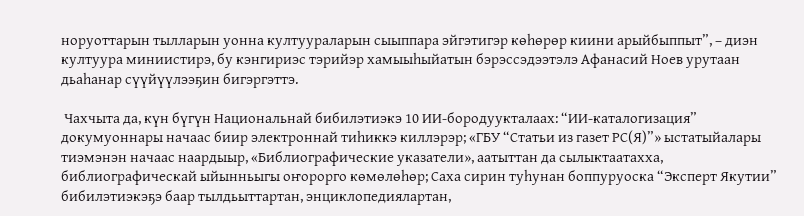норуоттарын тылларын уонна култуураларын сыыппара эйгэтигэр көһөрөр киини арыйбыппыт”, – диэн култуура миниистирэ, бу кэнгириэс тэрийэр хамыыһыйатын бэрэссэдээтэлэ Афанасий Ноев урутаан  дьаһанар сүүйүүлээҕин бигэргэттэ.

 Чахчыта да, күн бүгүн Национальнай бибилэтиэкэ 10 ИИ-бородуукталаах: “ИИ-каталогизация” докумуоннары начаас биир электроннай тиһиккэ киллэрэр; «ГБУ “Статьи из газет РС(Я)”» ыстатыйалары тиэмэнэн начаас наардыыр, «Библиографические указатели», аатыттан да сылыктаатахха,  библиографическай ыйынньыгы оҥорорго көмөлөһөр; Саха сирин туһунан боппуруоска “Эксперт Якутии” бибилэтиэкэҕэ баар тылдьыттартан, энциклопедиялартан,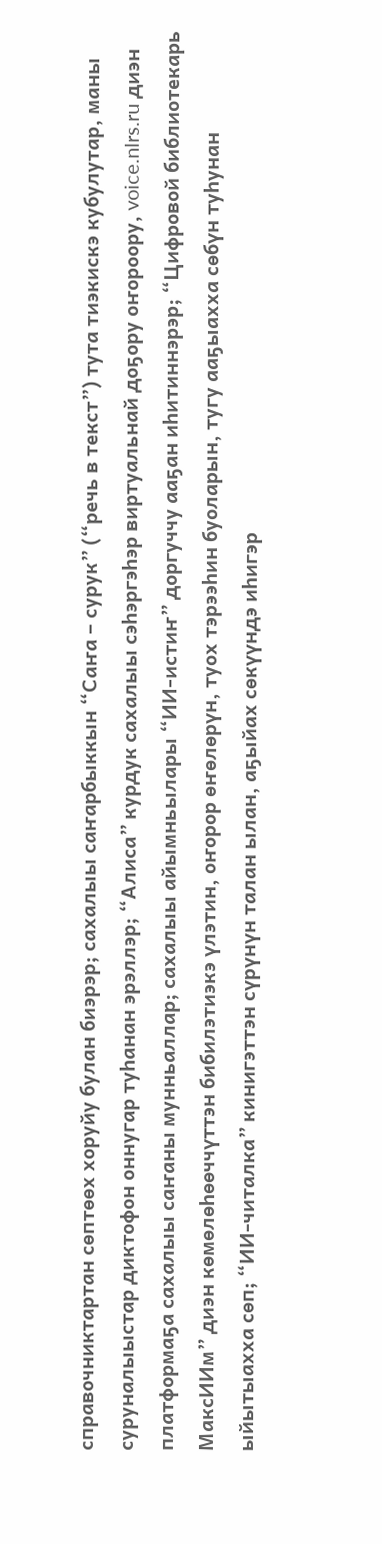справочниктартан сөптөөх хоруйу булан биэрэр; сахалыы саҥарбыккын “Саҥа – сурук” (“речь в текст”) тута тиэкискэ кубулутар, маны суруналыыстар диктофон оннугар туһанан эрэллэр; “Алиса” курдук сахалыы сэһэргэһэр виртуальнай доҕору оҥороору, voice.nlrs.ru диэн платформаҕа сахалыы саҥаны мунньаллар; сахалыы айымньылары “ИИ-истиҥ” доргуччу ааҕан иһитиннэрэр; “Цифровой библиотекарь МаксИИм” диэн көмөлөһөөччүттэн бибилэтиэкэ үлэтин, оҥорор өҥөлөрүн, туох тэрээһин буоларын, тугу ааҕыахха сөбүн туһунан ыйытыахха сөп; “ИИ-читалка” кинигэттэн сүрүнүн талан ылан, аҕыйах сөкүүндэ иһигэр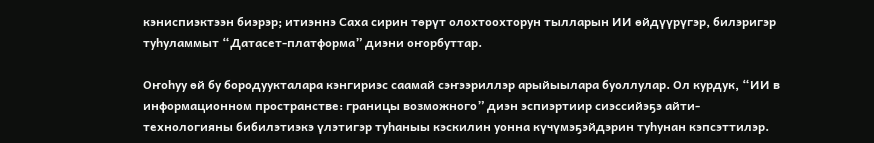кэниспиэктээн биэрэр; итиэннэ Саха сирин төрүт олохтоохторун тылларын ИИ өйдүүрүгэр, билэригэр туһуламмыт “Датасет-платформа” диэни оҥорбуттар.

Оҥоһуу өй бу бородуукталара кэнгириэс саамай сэҥээриллэр арыйыылара буоллулар. Ол курдук, “ИИ в информационном пространстве: границы возможного” диэн эспиэртиир сиэссийэҕэ айти-технологияны бибилэтиэкэ үлэтигэр туһаныы кэскилин уонна күчүмэҕэйдэрин туһунан кэпсэттилэр.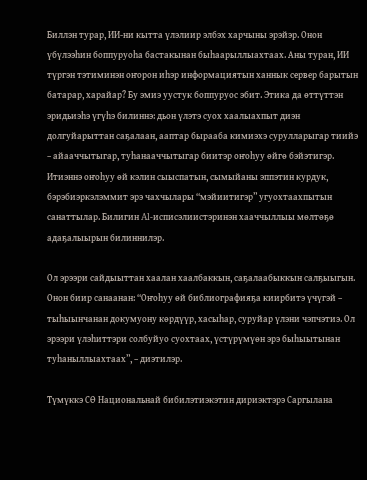Биллэн турар, ИИ-ни кытта үлэлиир элбэх харчыны эрэйэр. Онон үбүлээһин боппуруоһа бастакынан быһаарыллыахтаах. Аны туран, ИИ түргэн тэтиминэн оҥорон иһэр информациятын ханнык сервер барытын батарар, харайар? Бу эмиэ уустук боппуруос эбит. Этика да өттүттэн эридьиэһэ үгүһэ билиннэ: дьон үлэтэ суох хаалыахпыт диэн долгуйарыттан саҕалаан, ааптар бырааба кимиэхэ сурулларыгар тиийэ – айааччытыгар, туһанааччытыгар биитэр оҥоһуу өйгө бэйэтигэр. Итиэннэ оҥоһуу өй кэлин сыыспатын, сымыйаны эппэтин курдук, бэрэбиэркэлэммит эрэ чахчылары “мэйиитигэр” угуохтаахпытын санаттылар. Билигин Al-исписэлиистэринэн хааччыллыы мөлтөҕө адаҕалыырын билиннилэр.

Ол эрээри сайдыыттан хаалан хаалбаккын, саҕалаабыккын салҕыыгын. Онон биир санаанан: “Оҥоһуу өй библиографияҕа киирбитэ үчүгэй – тыһыынчанан докумуону көрдүүр, хасыһар, суруйар үлэни чэпчэтиэ. Ол эрээри үлэһиттэри солбуйуо суохтаах, үстүрүмүөн эрэ быһыытынан туһаныллыахтаах”, – диэтилэр.

Түмүккэ СӨ Национальнай бибилэтиэкэтин дириэктэрэ Саргылана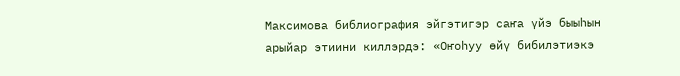Максимова библиография эйгэтигэр саҥа үйэ быыһын арыйар этиини киллэрдэ: «Оҥоһуу өйү бибилэтиэкэ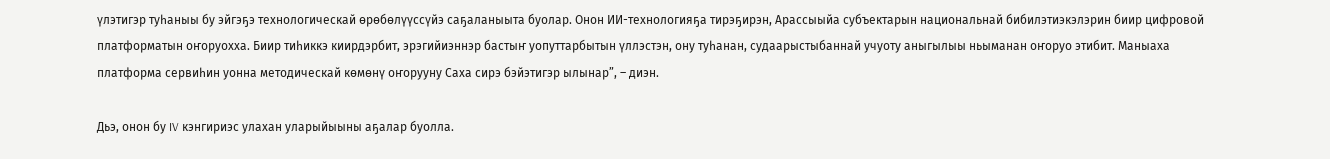үлэтигэр туһаныы бу эйгэҕэ технологическай өрөбөлүүссүйэ саҕаланыыта буолар. Онон ИИ-технологияҕа тирэҕирэн, Арассыыйа субъектарын национальнай бибилэтиэкэлэрин биир цифровой платформатын оҥоруохха. Биир тиһиккэ киирдэрбит, эрэгийиэннэр бастыҥ уопуттарбытын үллэстэн, ону туһанан, судаарыстыбаннай учуоту аныгылыы ньыманан оҥоруо этибит. Маныаха  платформа сервиһин уонна методическай көмөнү оҥорууну Саха сирэ бэйэтигэр ылынар”, – диэн.

Дьэ, онон бу IV кэнгириэс улахан уларыйыыны аҕалар буолла.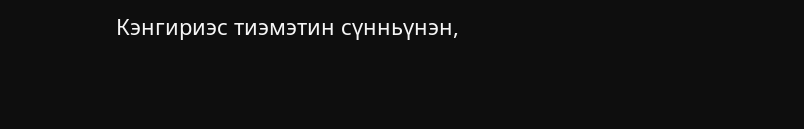Кэнгириэс тиэмэтин сүнньүнэн,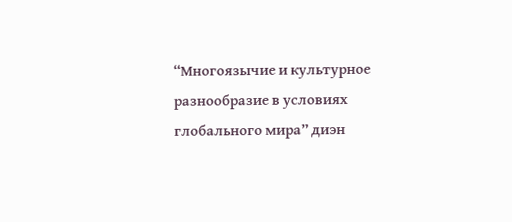“Многоязычие и культурное разнообразие в условиях глобального мира” диэн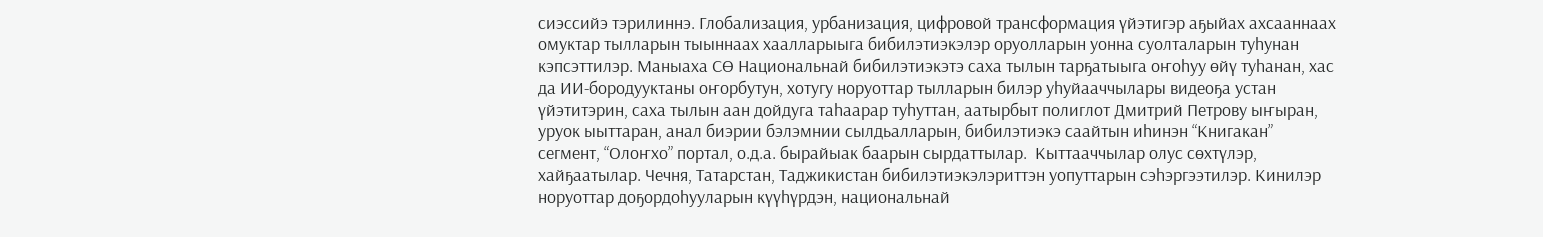сиэссийэ тэрилиннэ. Глобализация, урбанизация, цифровой трансформация үйэтигэр аҕыйах ахсааннаах омуктар тылларын тыыннаах хаалларыыга бибилэтиэкэлэр оруолларын уонна суолталарын туһунан кэпсэттилэр. Маныаха СӨ Национальнай бибилэтиэкэтэ саха тылын тарҕатыыга оҥоһуу өйү туһанан, хас да ИИ-бородууктаны оҥорбутун, хотугу норуоттар тылларын билэр уһуйааччылары видеоҕа устан үйэтитэрин, саха тылын аан дойдуга таһаарар туһуттан, аатырбыт полиглот Дмитрий Петрову ыҥыран, уруок ыыттаран, анал биэрии бэлэмнии сылдьалларын, бибилэтиэкэ саайтын иһинэн “Книгакан” сегмент, “Олоҥхо” портал, о.д.а. бырайыак баарын сырдаттылар.  Кыттааччылар олус сөхтүлэр, хайҕаатылар. Чечня, Татарстан, Таджикистан бибилэтиэкэлэриттэн уопуттарын сэһэргээтилэр. Кинилэр норуоттар доҕордоһууларын күүһүрдэн, национальнай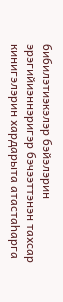бибилэтиэкэлэр бэйэлэрин эрэгийиэннэригэр бэчээттэнэн тахсар кинигэлэрин хардарыта атастаһарга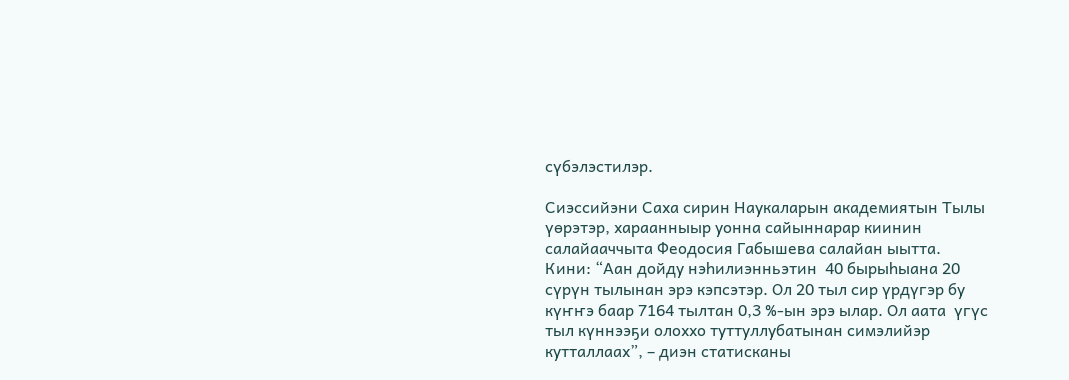сүбэлэстилэр.

Сиэссийэни Саха сирин Наукаларын академиятын Тылы үөрэтэр, хараанныыр уонна сайыннарар киинин салайааччыта Феодосия Габышева салайан ыытта. Кини: “Аан дойду нэһилиэнньэтин  40 бырыһыана 20 сүрүн тылынан эрэ кэпсэтэр. Ол 20 тыл сир үрдүгэр бу күҥҥэ баар 7164 тылтан 0,3 %-ын эрэ ылар. Ол аата  үгүс тыл күннээҕи олоххо туттуллубатынан симэлийэр кутталлаах”, – диэн статисканы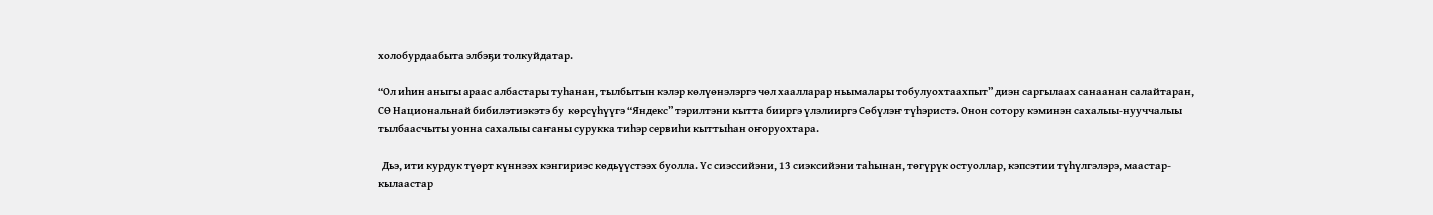холобурдаабыта элбэҕи толкуйдатар.

“Ол иһин аныгы араас албастары туһанан, тылбытын кэлэр көлүөнэлэргэ чөл хаалларар ньымалары тобулуохтаахпыт” диэн саргылаах санаанан салайтаран, СӨ Национальнай бибилэтиэкэтэ бу  көрсүһүүгэ “Яндекс” тэрилтэни кытта бииргэ үлэлииргэ Сөбүлэҥ түһэристэ. Онон сотору кэминэн сахалыы-нууччалыы тылбаасчыты уонна сахалыы саҥаны сурукка тиһэр сервиһи кыттыһан оҥоруохтара.

  Дьэ, ити курдук түөрт күннээх кэнгириэс көдьүүстээх буолла. Үс сиэссийэни, 13 сиэксийэни таһынан, төгүрүк остуоллар, кэпсэтии түһүлгэлэрэ, маастар-кылаастар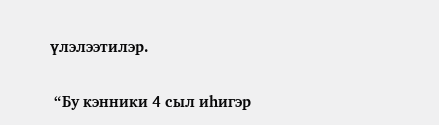үлэлээтилэр.

 “Бу кэнники 4 сыл иһигэр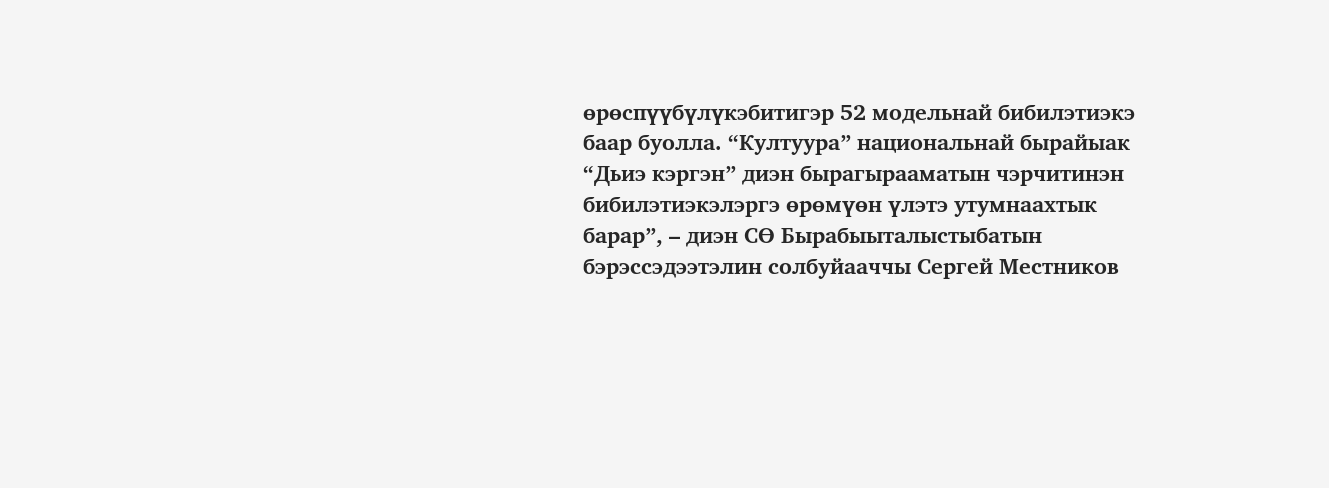өрөспүүбүлүкэбитигэр 52 модельнай бибилэтиэкэ баар буолла. “Култуура” национальнай бырайыак “Дьиэ кэргэн” диэн бырагырааматын чэрчитинэн бибилэтиэкэлэргэ өрөмүөн үлэтэ утумнаахтык барар”, – диэн СӨ Бырабыыталыстыбатын бэрэссэдээтэлин солбуйааччы Сергей Местников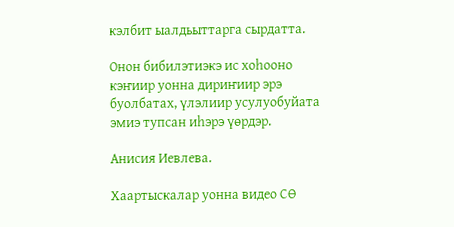кэлбит ыалдьыттарга сырдатта.

Онон бибилэтиэкэ ис хоһооно кэҥиир уонна дириҥиир эрэ буолбатах, үлэлиир усулуобуйата эмиэ тупсан иһэрэ үөрдэр.

Анисия Иевлева.

Хаартыскалар уонна видео СӨ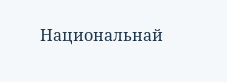Национальнай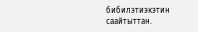бибилэтиэкэтин саайтыттан.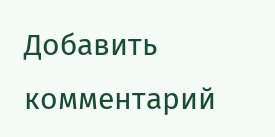Добавить комментарий